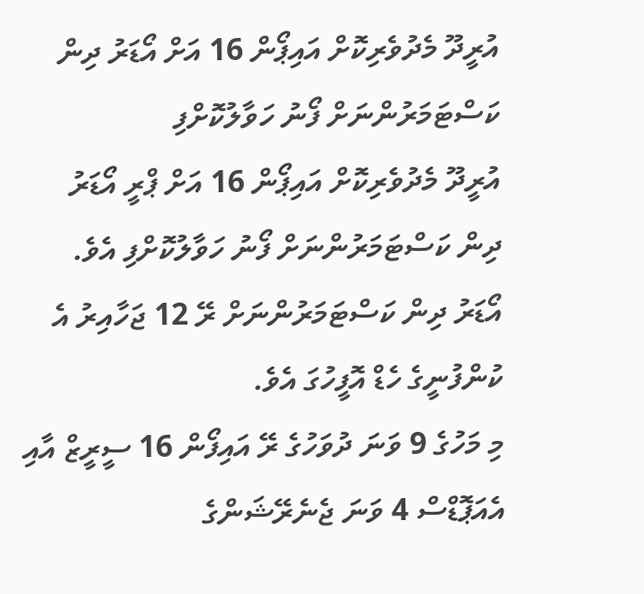އުރީދޫ މެދުވެރިކޮށް އައިޕޯން 16 އަށް އޯޑަރު ދިން ކަސްޓަމަރުންނަށް ފޯނު ހަވާލުކޮށްފި
އުރީދޫ މެދުވެރިކޮށް އައިޕޯން 16 އަށް ޕްރީ އޯޑަރު ދިން ކަސްޓަމަރުންނަށް ފޯނު ހަވާލުކޮށްފި އެވެ.
އޯޑަރު ދިން ކަސްޓަމަރުންނަށް ރޭ 12 ޖަހާއިރު އެ ކުންފުނީގެ ހެޑް އޮފީހުގަ އެވެ.
މި މަހުގެ 9 ވަނަ ދުވަހުގެ ރޭ އައިފޯން 16 ސީރީޒް އާއި އެއަޕޮޑްސް 4 ވަނަ ޖެނެރޭޝަންގެ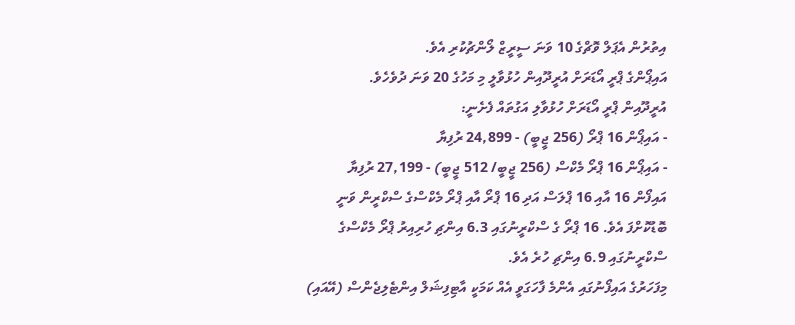އިތުރުން އެޕަލް ވޮޗްގެ 10 ވަނަ ސީރީޒް ލޯންޗުކުރި އެވެ.
އައިޕޯންގެ ޕްރީ އޯޑަރަށް އުރީދޫއިން ހުޅުވާލީ މި މަހުގެ 20 ވަނަ ދުވެހެވެ.
އުރީދޫއިން ޕްރީ އޯޑަރަށް ހުޅުވާލި އަގުތައް ފެށެނީ:
- އައިޕޯން 16 ޕްރޯ (256 ޖީބީ) - 24,899 ރުފިޔާ
- އައިޕޯން 16 ޕްރޯ މެކްސް (256 ޖީބީ/ 512 ޖީބީ) - 27,199 ރުފިޔާ
އައިފޯން 16 އާއި 16 ޕްލަސް އަދި 16 ޕްރޯ އާއި ޕްރޯ މެކްސްގެ ސްކްރީން ވަނީ ބޮޑުކޮށްފަ އެވެ. 16 ޕްރޯ ގެ ސްކްރީނުގައި 6.3 އިންޗި ހުރިއިރު ޕްރޯ މެކްސްގެ ސްކްރީނުގައި 6.9 އިންޗި ހުރެ އެވެ.
މިފަހަރުގެ އައިފޯނުގައި އެންމެ ފާހަގަވީ އެއް ކަމަކީ އާޓިފިޝަލް އިންޓެލިޖެންސް (އޭއައި)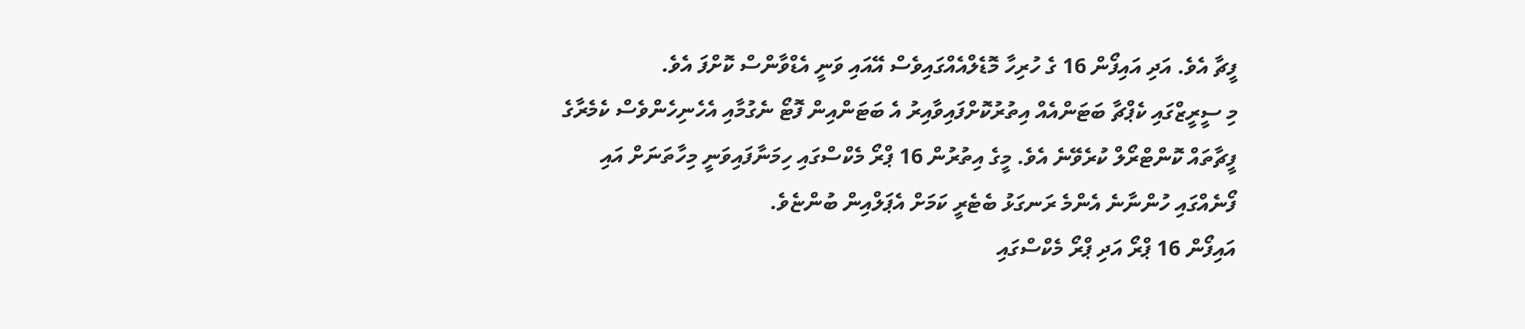ފީޗާ އެވެ. އަދި އައިފޯން 16 ގެ ހުރިހާ މޮޑެލްއެއްގައިވެސް އޭއައި ވަނީ އެޑްވާންސް ކޮށްފަ އެވެ.
މި ސީރީޒްގައި ކެޕްޗާ ބަޓަންއެއް އިތުރުކޮށްފައިވާއިރު އެ ބަޓަންއިން ފޮޓޯ ނެގުމާއި އެހެނިހެންވެސް ކެމެރާގެ ފީޗާތައް ކޮންޓްރޯލް ކުރެވޭނެ އެވެ. މީގެ އިތުރުން 16 ޕްރޯ މެކްސްގައި ހިމަނާފައިވަނީ މިހާތަނަށް އައި ފޯނެއްގައި ހުންނާނެ އެންމެ ރަނގަޅު ބެޓެރީ ކަމަށް އެޕަލްއިން ބުންޏެވެ.
އައިފޯން 16 ޕްރޯ އަދި ޕްރޯ މެކްސްގައި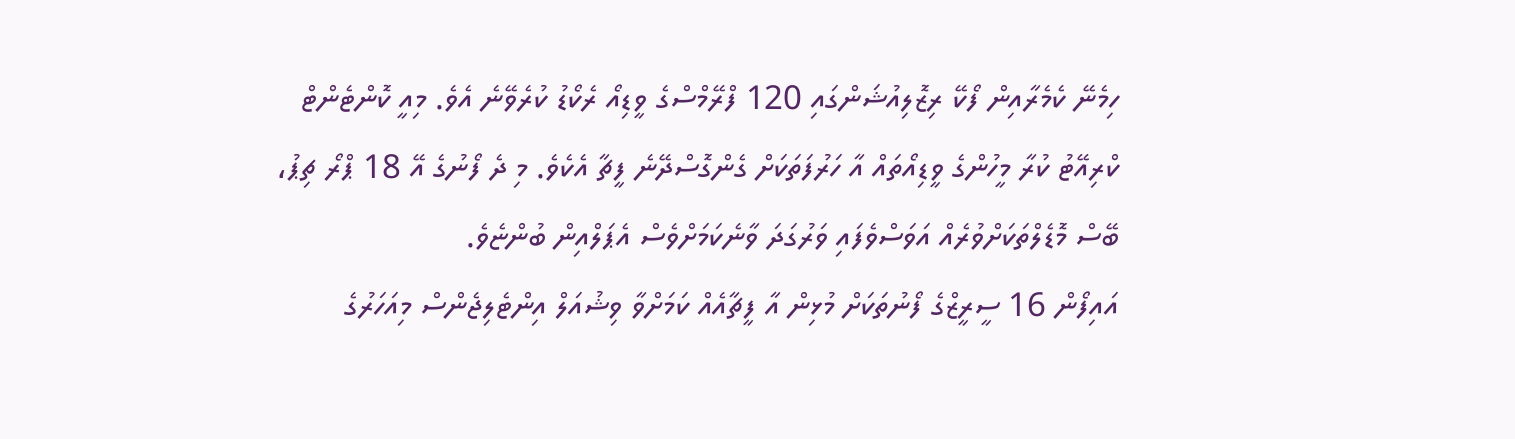ހިމެނޭ ކެމެރާއިން ފޯކޭ ރިޒޮލިއުޝަންގައި 120 ފްރޭމްސްގެ ވީޑިއޯ ރެކޯޑު ކުރެވޭނެ އެވެ. މިއީ ކޮންޓެންޓް ކްރިއޭޓު ކުރާ މީހުންގެ ވީޑިއޯތައް އާ ހަރުފަތަކަށް ގެންގޮސްދޭނެ ފީޗާ އެކެވެ. މި ދެ ފޯނުގެ އޭ 18 ޕްރޯ ޗިޕު، ބޭސް މޮޑެލްތަކަށްވުރެއް އަވަސްވެފައި ވަރުގަދަ ވާނެކަމަށްވެސް އެޕަލްއިން ބުންޏެވެ.
އައިފޯން 16 ސީރީޒްގެ ފޯނުތަކަށް މުޅިން އާ ފީޗާއެއް ކަމަށްވާ ވިޝުއަލް އިންޓެލިޖެންސް މިއަހަރުގެ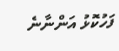ފަހުކޮޅު އަންނާނެ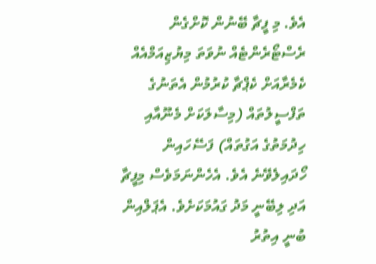އެވެ. މި ފީޗާ ބޭނުން ކޮށްގެން ރެސްޓޯރެންޓެއް ނުވަތަ މިޔުޒިއަމްއެއް ކެމެރާއަށް ކެޕްޗާ ކުރުމުން އެތަނުގެ ތަފްސީލުތައް (މިސާލަކަށް މެނޫއާއި ހިދުމަތުގެ އަގުތައް) ފަސޭހައިން ހޯދައިލެވޭނެ އެވެ. އެހެންނަމަވެސް މިފީޗާ އަދި ލިބޭނީ މަދު ގައުމަކަށެވެ. އެޕަލްއިން ބުނީ އިތުރު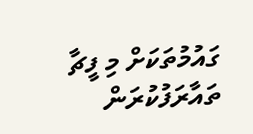ގައުމުތަކަށް މި ފީޗާ ތައާރަފުކުރަން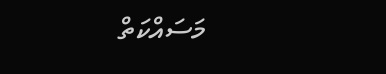މަސައްކަތް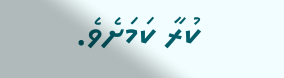ކުރާ ކަމަށެވެ.